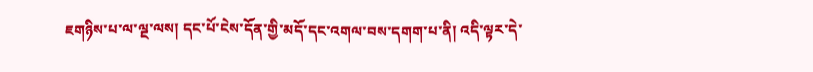ཇགཉིས་པ་ལ་ལྔ་ལས། དང་པོ་ངེས་དོན་གྱི་མདོ་དང་འགལ་བས་དགག་པ་ནི། འདི་ལྟར་དེ་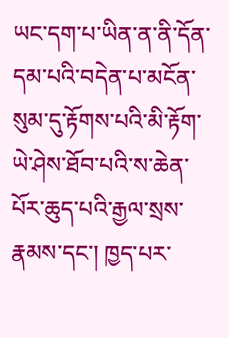ཡང་དག་པ་ཡིན་ན་ནི་དོན་དམ་པའི་བདེན་པ་མངོན་སུམ་དུ་རྟོགས་པའི་མི་རྟོག་ཡེ་ཤེས་ཐོབ་པའི་ས་ཆེན་པོར་ཆུད་པའི་རྒྱལ་སྲས་རྣམས་དང་། ཁྱད་པར་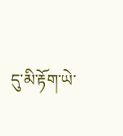དུ་མི་རྟོག་ཡེ་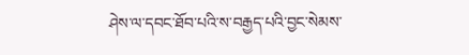ཤེས་ལ་དབང་ཐོབ་པའི་ས་བརྒྱད་པའི་བྱང་སེམས་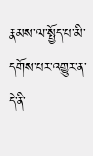རྣམས་ལ་སྤྱོད་པ་མི་དགོས་པར་འགྱུར་ན་དེ་ནི་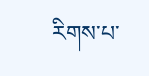རིགས་པ་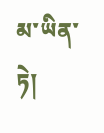མ་ཡིན་ཏེ།